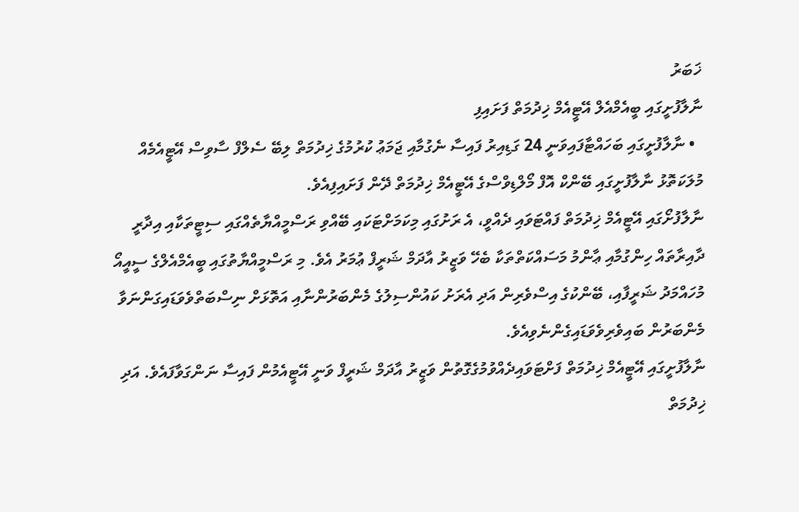ޚަބަރު
ނާލާފުށީގައި ބީއެމްއެލް އޭޓީއެމް ޚިދުމަތް ފަށައިފި
  • ނާލާފުށީގައި ބަހައްޓާފައިވަނީ 24 ގަޑިއިރު ފައިސާ ނެގުމާއި ޖަމަޢު ކުރުމުގެ ޚިދުމަތް ލިބޭ ސެލްފް ސާވިސް އޭޓީއެމެއް
މުލަކަތޮޅު ނާލާފުށީގައި ބޭންކް އޮފް މޯލްޑިވްސްގެ އޭޓީއެމް ޚިދުމަތް ދޭން ފަށައިފިއެވެ.
ނާލާފުށޯގައި އޭޓީއެމް ޚިދުމަތް ފައްޓަވައި ދެއްވީ، އެ ރަށުގައި މިކަމަށްޓަކައި ބޭއްވި ރަސްމީއްޔާތެއްގައި ސިޓީތަކާއި އިދާރީ ދާއިރާތައް ހިންގުމާއި ޢާންމު މަސައްކަތްތަކާ ބެހޭ ވަޒީރު އާދަމް ޝަރީފް ޢުމަރު އެވެ. މި ރަސްމީއްޔާތުގައި ބީއެމްއެލްގެ ސީއީއޯ މުހައްމަދު ޝަރީފާއި، ބޭންކުގެ އިސްވެރިން އަދި އެރަށު ކައުންސިލުގެ މެންބަރުންނާއި އަތޮޅަށް ނިސްބަތްވެވަޑައިގަންނަވާ މެންބަރުން ބައިވެރިވެވަޑައިގެންނެވިއެވެ.
ނާލާފުށީގައި އޭޓީއެމް ޚިދުމަތް ފަށްޓަވައިދެއްވުމުގެގޮތުން ވަޒީރު އާދަމް ޝަރީފް ވަނީ އޭޓީއެމުން ފައިސާ ނަންގަވާފައެވެ. އަދި ޚިދުމަތް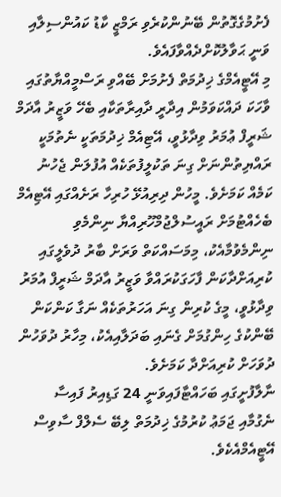ފެށުމުގެގޮތުން ބޭނުންކުރެވި ރަމްޒީ ކާޑު ކައުންސިލާއި ވަނީ ޙަވާލުކޮށްދެއްވާފައެވެ.
މި އޭޓީއެމްގެ ޚިދުމަތް ފެށުމަށް ބޭއްވި ރަސްމީއްޔާތުގައި ވާހަކަ ދައްކަވަމުން އިދާރީ ދާއިރާތަކާއި ބެހޭ ވަޒީރު އާދަމް ޝަރީފް ޢުމަރު ވިދާޅުވީ، އޭޓިއެމް ޚިދުމަތަކީ ނެތުމަކީ ރައްޔިތުންނަށް ގިނަ ތަކުލީފުތަކެއް އުފުލަން ޖެހުނު ކަމެއް ކަމަށެވެ. މީހުން ދިރިއުޅޭ ހުރިހާ ރަށެއްގައި އޭޓިއެމް ބެހެއްޓުމަށް ރައީސުލްޖުމްހޫރިއްޔާ ނިންމެވި ނިންމެވުމާއެކު، މިމަސައްކަތް ވަރަށް ބާރު ދުވެލީގައި ކުރިއަށްދާކަން ފާހަގަކުރައްވާ ވަޒީރު އާދަމް ޝަރީފް އުމަރު ވިދާޅުވީ، މީގެ ކުރިން ގިނަ އަހަރުތަކެއް ނަގާ ކަންކަން ބޭންކުގެ ހިންގުމަށް ގެނައި ބަދަލާއިއެކު، މިހާރު ދުވަހުން ދުވަހަށް ކުރިއަށްދާ ކަމަށެވެ.
ނާލާފުށީގައި ބަހައްޓާފައިވަނީ 24 ގަޑިއިރު ފައިސާ ނެގުމާއި ޖަމަޢު ކުރުމުގެ ޚިދުމަތް ލިބޭ ސެލްފް ސާވިސް އޭޓީއެމްއެކެވެ.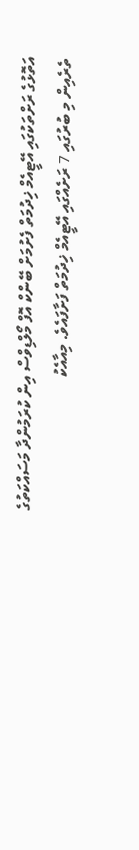އަތޮޅުގެ ރަށްތަކުގައި އޭޓީއެމް ޚިދުމަތް ފެށުމަށް ބޭންކް އޮފް މޯލްޑިވްސް އިން ކުރަމުންދާ މަސައްކަތުގެ ތެރެއިން މި ބުރުގައި 7 ރަށެއްގައި އޭޓީއެމް ޚިދުމަތް ފަށާފައެވެ. މިއާއެކު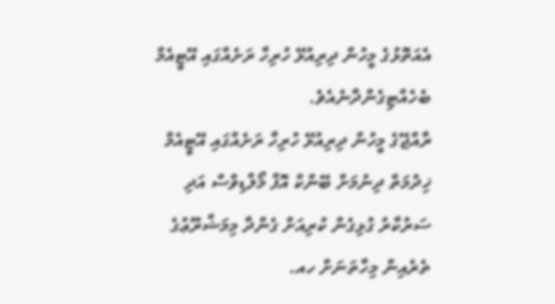އެއަތޮޅުގެ މީހުން ދިރިއުޅޭ ހުރިހާ ރަށެއްގައި އޭޓީއެމް ބެހެއްޓިގެންދާނެއެވެ.
ރާއްޖޭގެ މީހުން ދިރިއުޅޭ ހުރިހާ ރަށެއްގައި އޭޓީއެމް ޚިދުމަތް ދިނުމަށް ބޭންކް އޮފް މޯލްޑިވްސް އަދި ސަރުކާރު ގުޅިގެން ކުރިއަށް ގެންދާ މިމަޝްރޫޢުގެ ތެރެއިން މިހާތަނަށް ހއ.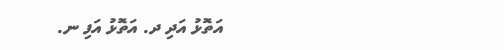އަތޮޅު އަދި ދ. އަތޮޅު އަފި ނ.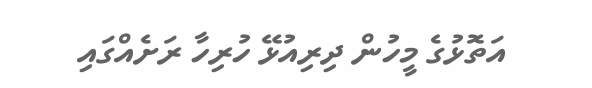އަތޮޅުގެ މީހުން ދިރިއުޅޭ ހުރިހާ ރަށެއްގައި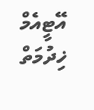އޭޓީއެމް ޚިދުމަތް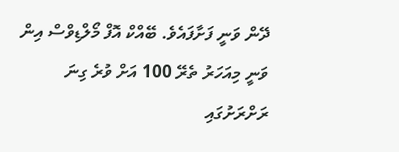ދޭން ވަނީ ފަށާފައެވެ. ބޭއްކް އޮފް މޯލްޑިވްސް އިން ވަނީ މިއަހަރު ތެރޭ 100 އަށް ވުރެ ގިނަ ރަށްރަށުގައި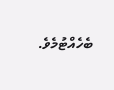ބެހެއްޓުމެވެ.